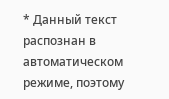* Данный текст распознан в автоматическом режиме, поэтому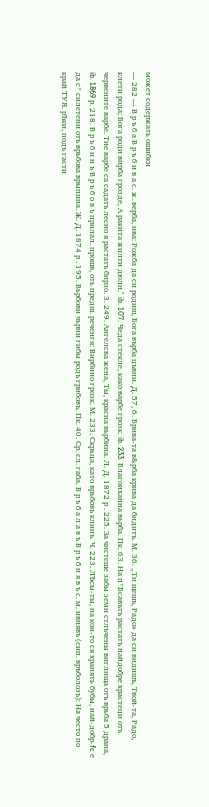может содержать ошибки
— 282 — В р ъ б а В р ъ б и в а с. ж. верба, ива: Рожба да си родиш, Бога върба цъвни. Д. 57, 6. Брива-та в&рба крива да бидитъ. М. 36. „Ти щешъ, Радо» да си видишъ, Твой-та, Радо, клети рода; Бога роди вирба грозде, А ракита жилти дюлн." ib. 107. Чеда стекле, како варбе грозк. ib. 233. Благоиханна вьрба. Пк. 63. На п*Бсавътъ растатъ найдобре храстеци отъ червените варбе. Тие варбе са садатъ лесно я растатъ бирзо. 3. 249. Ангелсва жена, Ты, красна вьрбина. Л. Д. 1872 р . 225. За чистеше забы земи стлъчены виглища отъ врьба 5 драна, ib. 1869 р. 218. В р ъ б и н ъ В р ъ б о в ъ прилал. прошв, оть предш. реченгя: Вирбино грозк. М. 233. Скрьца, като врьбовъ клинъ. Ч. 223. ЛЪсы-ты, на кои-то ся хранять бубы, най-добр-fc е да с* силетени отъ врьбова врыпина. Ж. Д. 1874 р . 195. Вьрбови чьрни гибы родъ грибовъ. Пк. 40. Ср. сл. габа. В р ъ б а л а в ъ В р ъ б н я в ъ с. м. ивнявъ (сип. връболозъ): На често по край ТУЯ. рЪки, подъ гасти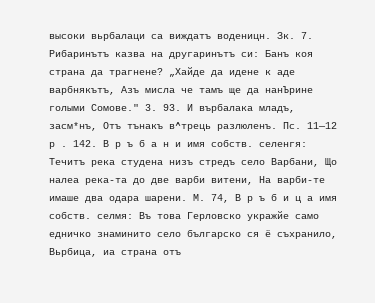высоки вьрбалаци са виждатъ воденицн. Зк. 7. Рибаринътъ казва на другаринътъ си: Банъ коя страна да трагнене? „Хайде да идене к аде варбнякътъ, Азъ мисла че тамъ ще да нанЪрине голыми Сомове." 3. 93. И върбалака младъ, засм*нъ, Отъ тънакъ в^трець разлюленъ. Пс. 11—12 р . 142. В р ъ б а н и имя собств. селенгя: Течитъ река студена низъ стредъ село Варбани, Що налеа река-та до две варби витени, На варби-те имаше два одара шарени. М. 74, В р ъ б и ц а имя собств. селмя: Въ това Герловско укражйе само едничко знаминито село българско ся ё съхранило, Вьрбица, иа страна отъ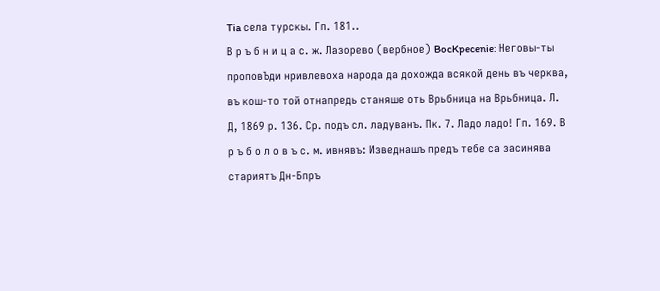Tia села турскы. Гп. 181..
В р ъ б н и ц а с. ж. Лазорево (вербное) BocKpecenie: Неговы-ты
проповЪди нривлевоха народа да дохожда всякой день въ черква, въ кош-то той отнапредь станяше оть Врьбница на Врьбница. Л. Д, 1869 р. 136. Ср. подъ сл. ладуванъ. Пк. 7. Ладо ладо! Гп. 169. В р ъ б о л о в ъ с. м. ивнявъ: Изведнашъ предъ тебе са засинява стариятъ Дн-Бпръ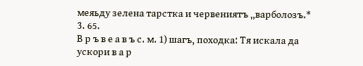меяьду зелена тарстка и червениятъ „варболозъ.*
3. 65.
В р ъ в е а в ъ с. м. 1) шагъ, походка: Тя искала да ускори в а р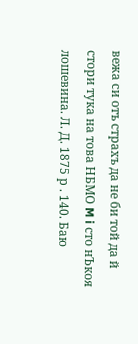вежа си отъ страхъ да не би той да й стори тука на това НБМО M i сто нЪкоя лошевина. Л. Д. 1875 р . 140. Баю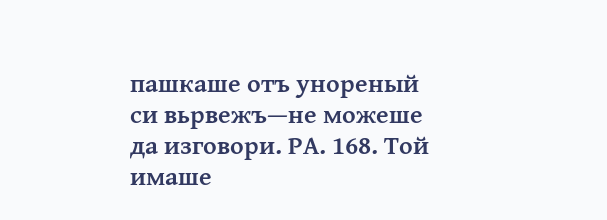пашкаше отъ унореный си вьрвежъ—не можеше да изговори. РА. 168. Той имаше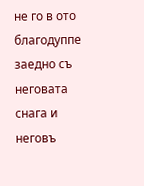не го в ото благодуппе заедно съ неговата снага и неговъ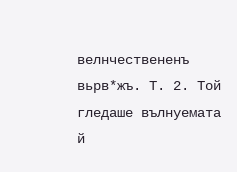велнчествененъ вьрв*жъ. Т. 2. Той гледаше вълнуемата й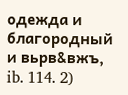одежда и благородный и вьрв&вжъ, ib. 114. 2)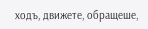ходъ, движете, обращеше,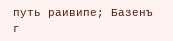путь раивипе; Базенъ
г